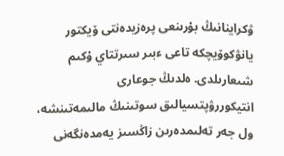ۋكراينانىڭ بۇرىنعى پرەزيدەنتى ۆيكتور يانۋكوۆيچكە تاعى ءبىر سىرتتاي ۇكىم شىعارىلدى. ەلدىڭ جوعارى انتيكوررۋپتسيالىق سوتىنىڭ مالىمەتىنشە، ول جەر تەلىمدەرىن زاڭسىز يەمدەنگەنى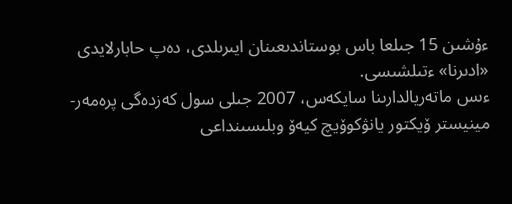ءۇشىن 15 جىلعا باس بوستاندىعىنان ايىرىلدى، دەپ حابارلايدى «ادىرنا» ءتىلشىسى.
ءىس ماتەريالدارىنا سايكەس، 2007 جىلى سول كەزدەگى پرەمەر-مينيستر ۆيكتور يانۋكوۆيچ كيەۆ وبلىسىنداعى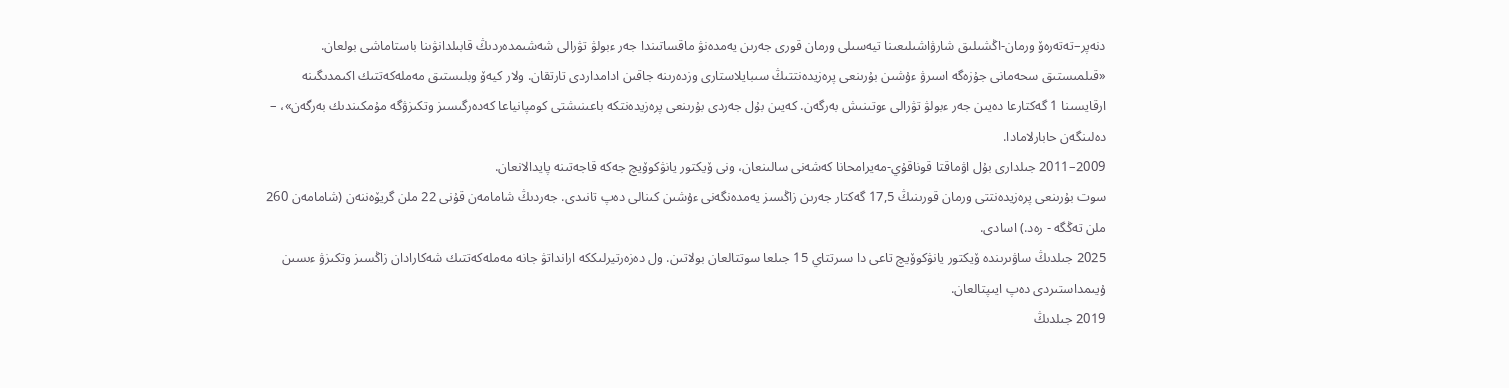دنەپر–تەتەرەۆ ورمان-اڭشىلىق شارۋاشىلىعىنا تيەسىلى ورمان قورى جەرىن يەمدەنۋ ماقساتىندا جەر ءبولۋ تۋرالى شەشىمدەردىڭ قابىلدانۋىنا باستاماشى بولعان.
«قىلمىستىق سحەمانى جۇزەگە اسىرۋ ءۇشىن بۇرىنعى پرەزيدەنتتىڭ سىبايلاستارى وزدەرىنە جاقىن ادامداردى تارتقان. ولار كيەۆ وبلىستىق مەملەكەتتىك اكىمدىگىنە ارقايسىنا 1 گەكتارعا دەيىن جەر ءبولۋ تۋرالى ءوتىنىش بەرگەن. كەيىن بۇل جەردى بۇرىنعى پرەزيدەنتكە باعىنىشتى كومپانياعا كەدەرگىسىز وتكىزۋگە مۇمكىندىك بەرگەن»، – دەلىنگەن حابارلامادا.
2009–2011 جىلدارى بۇل اۋماقتا قوناقۇي-مەيرامحانا كەشەنى سالىنعان، ونى ۆيكتور يانۋكوۆيچ جەكە قاجەتىنە پايدالانعان.
سوت بۇرىنعى پرەزيدەنتتى ورمان قورىنىڭ 17,5 گەكتار جەرىن زاڭسىز يەمدەنگەنى ءۇشىن كىنالى دەپ تانىدى. جەردىڭ شامامەن قۇنى 22 ملن گريۆەننەن (شامامەن 260 ملن تەڭگە - رەد.) اسادى.
2025 جىلدىڭ ساۋىرىندە ۆيكتور يانۋكوۆيچ تاعى دا سىرتتاي 15 جىلعا سوتتالعان بولاتىن. ول دەزەرتيرلىككە ارانداتۋ جانە مەملەكەتتىك شەكارادان زاڭسىز وتكىزۋ ءىسىن ۇيىمداستىردى دەپ ايىپتالعان.
2019 جىلدىڭ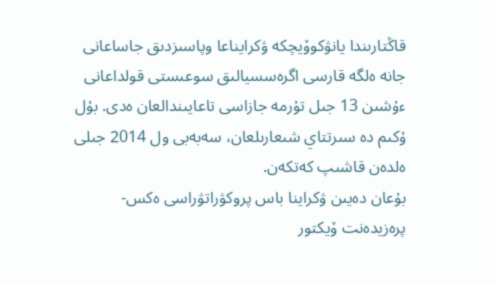قاڭتارىندا يانۋكوۆيچكە ۋكرايناعا وپاسىزدىق جاساعانى جانە ەلگە قارسى اگرەسسيالىق سوعىستى قولداعانى ءۇشىن 13 جىل تۇرمە جازاسى تاعايىندالعان ەدى. بۇل ۇكىم دە سىرتتاي شىعارىلعان، سەبەبى ول 2014 جىلى ەلدەن قاشىپ كەتكەن.
بۇعان دەيىن ۋكراينا باس پروكۋراتۋراسى ەكس-پرەزيدەنت ۆيكتور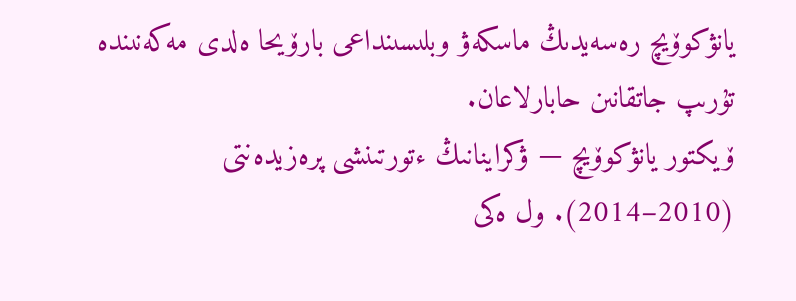يانۋكوۆيچ رەسەيدىڭ ماسكەۋ وبلىسىنداعى بارۆيحا ەلدى مەكەنىندە تۇرىپ جاتقانىن حابارلاعان.
ۆيكتور يانۋكوۆيچ — ۋكراينانىڭ ءتورتىنشى پرەزيدەنتى (2010–2014). ول ەكى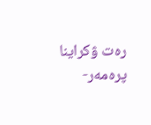رەت ۋكراينا پرەمەر-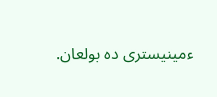ءمينيسترى دە بولعان.